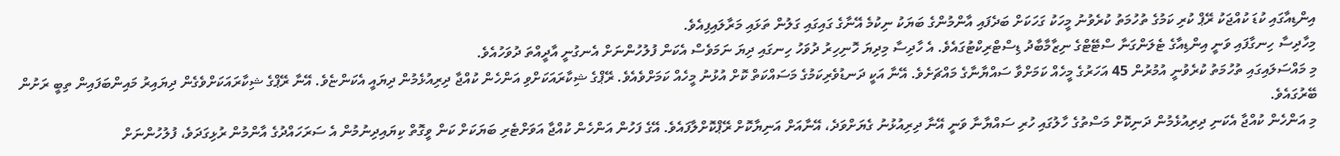އިންޑިއާގައި ކުޑަ ކުއްޖަކު ރޭޕް ކުރި ކަމުގެ ތުހުމަތު ކުރެވުނު މީހަކު ގަހަކަށް ބަދެފައި އާންމުންގެ ބަޔަކު ނިކުމެ އޭނާގެ ގައިގައި ގަލުން ތަޅައި މަރާލައިފިއެވެ.
މިހާދިސާ ހިނގާފައި ވަނީ އިންޑިއާގެ ޓެލަންގަނާ ސްޓޭޓްގެ ނިޒާމާބާދު ޑިސްޓްރިކްޓުގައެވެ. އެ ހާދިސާ މިދިޔަ ހޮނިހިރު ދުވަހު ހިނގައި ދިޔަ ނަމަވެސް އެކަން ފުލުހުންނަށް އެނގުނީ އާދީއްތަ ދުވަހުއެވެ.
މި މައްސަލައިގައި ތުހުމަތު ކުރެވުނީ އުމުރުން 45 އަހަރުގެ މީހެއް ކަމަށްވާ ސައްޔާނާގެ މައްޗަށެވެ. އޭނާ އަކީ ދަނޑުވެރިކަމުގެ މަސައްކަތް ކޮށް އުޅުނު މީހެއް ކަމަށްވެއެވެ. ރޭޕްގެ ޝިކާރައަކަށްވި އަންހެން ކުއްޖާ ދިރިއުޅެމުން ދިޔައީ އެކަންޏެވެ. އޭނާ ރޭޕްގެ ޝިކާރައަކަށްވެގެން ދިޔައިރު މައިންބަފައިން ތިބީ ރަށުން ބޭރުގައެވެ.
މި އަންހެން ކުއްޖާ އެކަނި ދިރިއުޅެމުން ދަނިކޮށް މަސްތުގެ ހާލުގައި ހުރި ސައްޔާނާ ވަނީ އޭނާ ދިރިއުޅުނު ގެޔަށްވަދެ، އޭނާއަށް އަނިޔާކޮށް ރޭޕްކޮށްލާފައެވެ. އޭގެ ފަހުން އަންހެން ކުއްޖާ އަވަށްޓެރި ބަޔަކަށް ކަން ވީގޮތް ކިޔައިދިނުމުން އެ ސަރަހައްދުގެ އާންމުން ރުޅިގަދަވެ، ފުލުހުންނަށް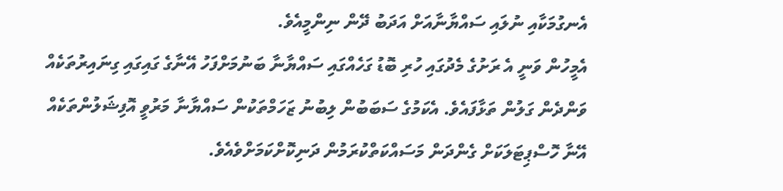އެނގުމަކާއި ނުލައި ސައްޔާނާއަށް އަދަބު ދޭން ނިންމީއެވެ.
އެމީހުން ވަނީ އެ ރަށުގެ މެދުގައި ހުރި ބޮޑު ގަހެއްގައި ސައްޔާނާ ބަނުމަށްފަހު އޭނާގެ ގައިގައި ގިނައިރުތަކެއް ވަންދެން ގަލުން ތަޅާފައެވެ. އެކަމުގެ ސަބަބުން ލިބުނު ޒަހަމްތަކުން ސައްޔާނާ މަރުވީ އޮފިޝަލުންތަކެއް އޭނާ ހޮސްޕިޓަލަކަށް ގެންދަން މަސައްކަތްކުރަމުން ދަނިކޮށްކަމަށްވެއެވެ.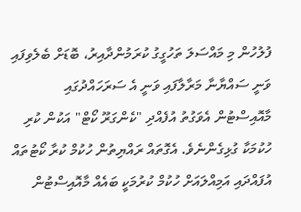ފުލުހުން މި މައްސަލަ ތަހުގީގު ކުރަމުންދާއިރު، ބޮޑަށް ބެލެވިފައި ވަނީ ސައްޔާނާ މަރާލާފައި ވަނީ އެ ސަރަހައްދުގައި މާއޮއިސްޓުން އެވަގުތު އުފެއްދި "ކެންގަރޫ ކޯޓް" އަކުން ކުރި ހުކުމަކާ ގުޅިގެންނެވެ. އެގޮތައް ރައްޔިތުން ހުކުމް ކުރާ ކޯޓުތައް އުފައްދައި އަމިއްލައަށް ހުކުމް ކުރުމަކީ ބައެއް މާއޮއިސްޓުން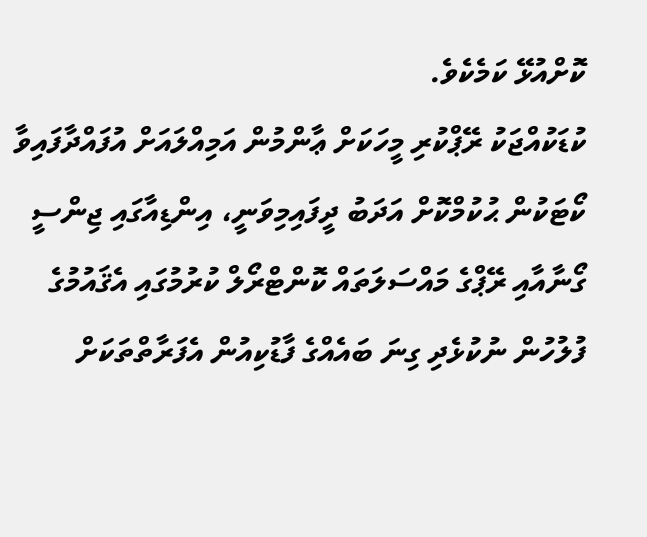ކޮށްއުޅޭ ކަމެކެވެ.
ކުޑަކުއްޖަކު ރޭޕްކުރި މީހަކަށް ޢާންމުން އަމިއްލައަށް އުފައްދާފައިވާ ކޯޓަކުން ޙުކުމްކޮށް އަދަބު ދީފައިމިވަނީ، އިންޑިއާގައި ޖިންސީ ގޯނާއާއި ރޭޕްގެ މައްސަލަތައް ކޮންޓްރޯލް ކުރުމުގައި އެޤައުމުގެ ފުލުހުން ނުކުޅެދި ގިނަ ބައެއްގެ ފާޑުކިއުން އެފަރާތްތަކަށް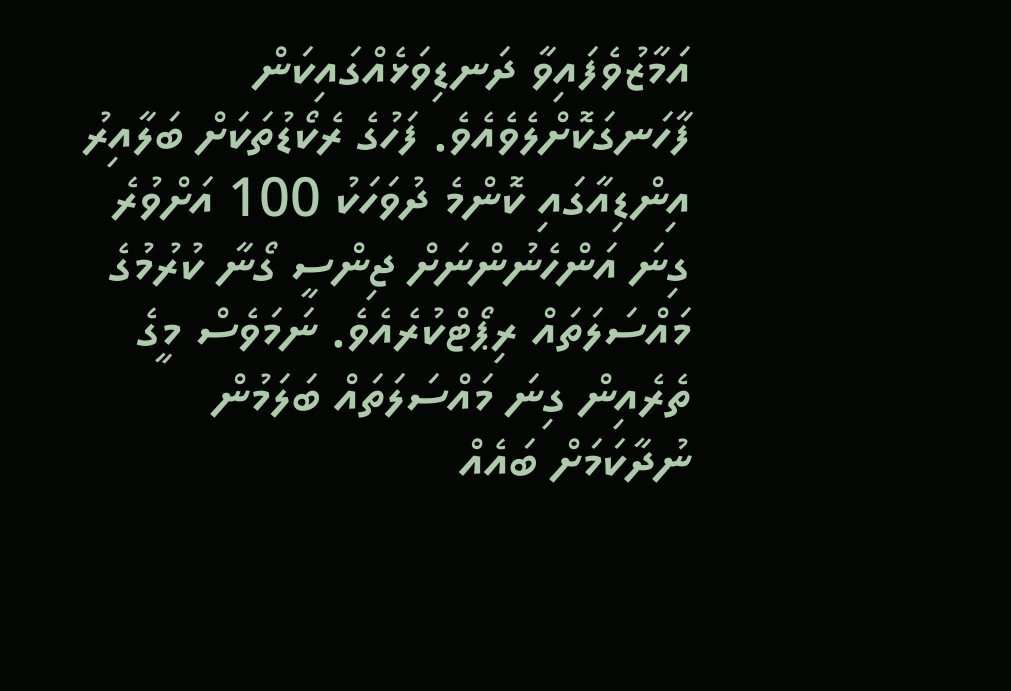އަމާޒުވެފައިވާ ދަނޑިވަޅެއްގައިކަން ފާހަނގަކޮށްލެވެއެވެ. ފަހުގެ ރެކޯޑުތަކަށް ބަލާއިރު އިންޑިއާގައި ކޮންމެ ދުވަހަކު 100 އަށްވުރެ ގިނަ އަންހެނުންނަށް ޖިންސީ ގޯނާ ކުރުމުގެ މައްސަލަތައް ރިޕޯޓްކުރެއެވެ. ނަމަވެސް މީގެ ތެރެއިން ގިނަ މައްސަލަތައް ބަލަމުން ނުދާކަމަށް ބައެއް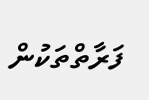ފަރާތްތަކުން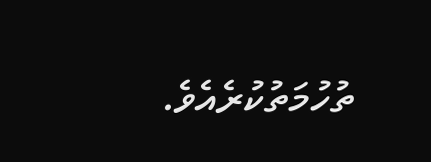ތުހުމަތުކުރެއެވެ.